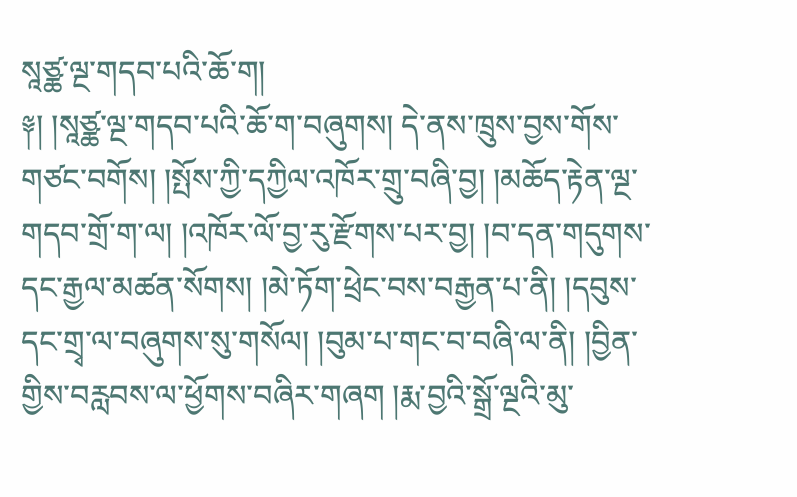སཱཙྪ་ལྔ་གདབ་པའི་ཆོ་ག།
༈། །སཱཙྪ་ལྔ་གདབ་པའི་ཆོ་ག་བཞུགས། དེ་ནས་ཁྲུས་བྱས་གོས་གཙང་བགོས། །སྤོས་ཀྱི་དཀྱིལ་འཁོར་གྲུ་བཞི་བྱ། །མཆོད་རྟེན་ལྔ་གདབ་གྲོ་ག་ལ། །འཁོར་ལོ་བྱ་རུ་རྫོགས་པར་བྱ། །བ་དན་གདུགས་དང་རྒྱལ་མཚན་སོགས། །མེ་ཏོག་ཕྲེང་བས་བརྒྱན་པ་ནི། །དབུས་དང་གྲྭ་ལ་བཞུགས་སུ་གསོལ། །བུམ་པ་གང་བ་བཞི་ལ་ནི། །བྱིན་གྱིས་བརླབས་ལ་ཕྱོགས་བཞིར་གཞག །རྨ་བྱའི་སྒྲོ་ལྔའི་མུ་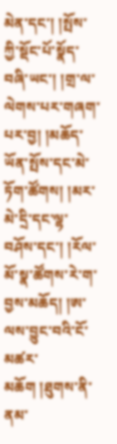མེན་དང་། །སྤོས་ཀྱི་སྡོང་པོ་སྣོད་བཞི་ཡང་། །གྲ་ལ་ལེགས་པར་གཞག་པར་བྱ། །མཆོད་ཡོན་སྤོས་དང་མེ་ཏོག་ཚོགས། །མར་མེ་དྲི་དང་ལྷ་བཤོས་དང་། །རོལ་མོ་སྣ་ཚོགས་རེ་ག་བྱས་མཆོད། །ཨ་ལས་བྱུང་བའི་ངོ་མཚར་མཆོག །ཐུགས་ནི་ནམ་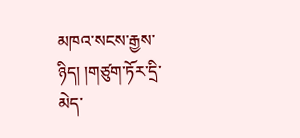མཁའ་སངས་རྒྱས་ཉིད། །གཙུག་ཏོར་དྲི་མེད་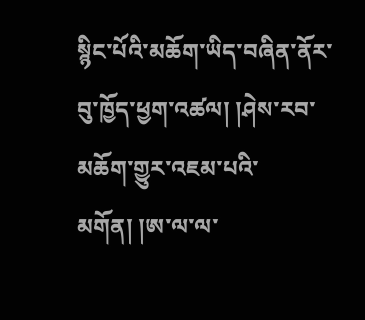སྙིང་པོའི་མཆོག་ཡིད་བཞིན་ནོར་བུ་ཁྱོད་ཕྱག་འཚལ། །ཤེས་རབ་མཆོག་གྱུར་འཇམ་པའི་མགོན། །ཨ་ལ་ལ་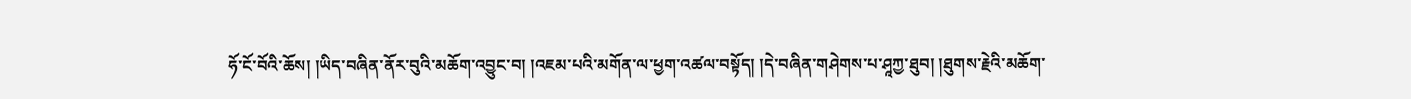ཧོ་ངོ་བོའི་ཆོས། །ཡིད་བཞིན་ནོར་བུའི་མཆོག་འབྱུང་བ། །འཇམ་པའི་མགོན་ལ་ཕྱག་འཚལ་བསྟོད། །དེ་བཞིན་གཤེགས་པ་ཤཱཀྱ་ཐུབ། །ཐུགས་རྗེའི་མཆོག་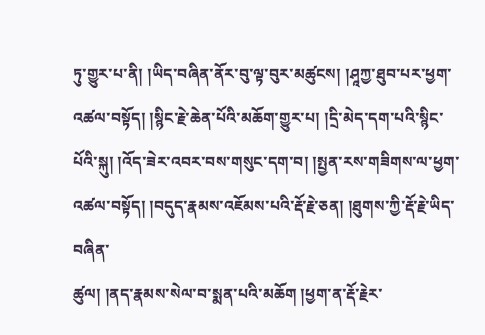ཏུ་གྱུར་པ་ནི། །ཡིད་བཞིན་ནོར་བུ་ལྟ་བུར་མཚུངས། །ཤཱཀྱ་ཐུབ་པར་ཕྱག་འཚལ་བསྟོད། །སྙིང་རྗེ་ཆེན་པོའི་མཆོག་གྱུར་པ། །དྲི་མེད་དག་པའི་སྙིང་པོའི་སྐུ། །འོད་ཟེར་འབར་བས་གསུང་དག་བ། །སྤྱན་རས་གཟིགས་ལ་ཕྱག་འཚལ་བསྟོད། །བདུད་རྣམས་འཇོམས་པའི་རྡོ་རྗེ་ཅན། །ཐུགས་ཀྱི་རྡོ་རྗེ་ཡིད་བཞིན་
ཚུལ། །ནད་རྣམས་སེལ་བ་སྨན་པའི་མཆོག །ཕྱག་ན་རྡོ་རྗེར་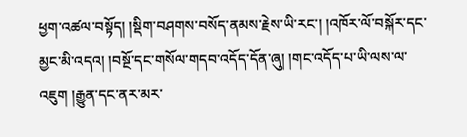ཕྱག་འཚལ་བསྟོད། །སྡིག་བཤགས་བསོད་ནམས་རྗེས་ཡི་རང་། །འཁོར་ལོ་བསྐོར་དང་མྱང་མི་འདའ། །བསྔོ་དང་གསོལ་གདབ་འདོད་དོན་ཞུ། །གང་འདོད་པ་ཡི་ལས་ལ་འཇུག །རྒྱུན་དང་ནར་མར་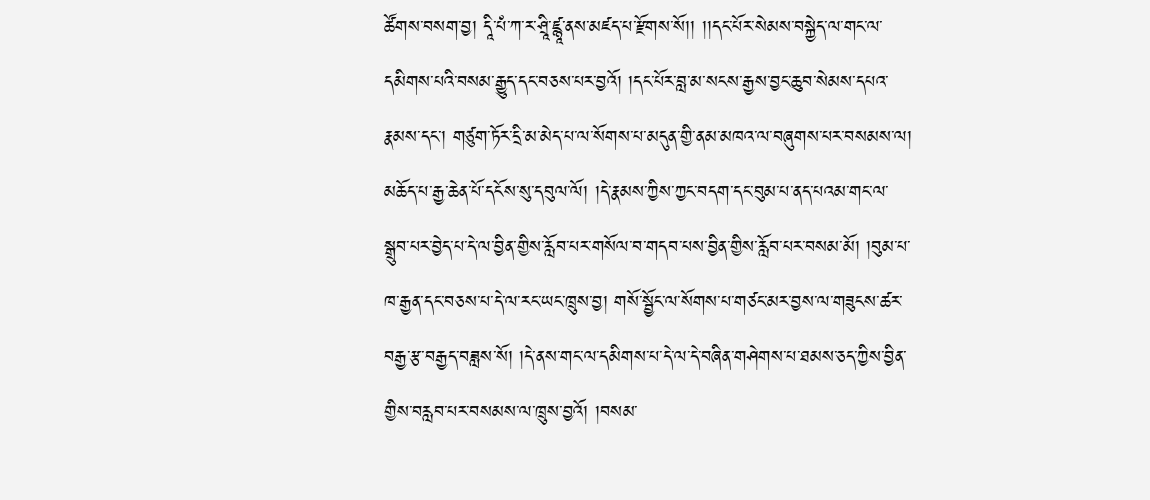ཚོགས་བསག་བྱ། དཱི་པཾ་ཀ་ར་ཤྲཱི་ཛྙཱ་ནས་མཛད་པ་རྫོགས་སོ།། །།དང་པོར་སེམས་བསྐྱེད་ལ་གང་ལ་དམིགས་པའི་བསམ་རྒྱུད་དང་བཅས་པར་བྱའོ། །དང་པོར་བླ་མ་སངས་རྒྱས་བྱང་ཆུབ་སེམས་དཔའ་རྣམས་དང་། གཙུག་ཏོར་དྲི་མ་མེད་པ་ལ་སོགས་པ་མདུན་གྱི་ནམ་མཁའ་ལ་བཞུགས་པར་བསམས་ལ། མཆོད་པ་རྒྱ་ཆེན་པོ་དངོས་སུ་དབུལ་ལོ། །དེ་རྣམས་ཀྱིས་ཀྱང་བདག་དང་བུམ་པ་ནད་པའམ་གང་ལ་སྒྲུབ་པར་བྱེད་པ་དེ་ལ་བྱིན་གྱིས་རློབ་པར་གསོལ་བ་གདབ་པས་བྱིན་གྱིས་རློབ་པར་བསམ་མོ། །བུམ་པ་ཁ་རྒྱན་དང་བཅས་པ་དེ་ལ་རང་ཡང་ཁྲུས་བྱ། གསོ་སྦྱོང་ལ་སོགས་པ་གཙང་མར་བྱས་ལ་གཟུངས་ཚར་བརྒྱ་རྩ་བརྒྱད་བཟླས་སོ། །དེ་ནས་གང་ལ་དམིགས་པ་དེ་ལ་དེ་བཞིན་གཤེགས་པ་ཐམས་ཅད་ཀྱིས་བྱིན་གྱིས་བརླབ་པར་བསམས་ལ་ཁྲུས་བྱའོ། །བསམ་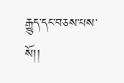རྒྱུད་དང་བཅས་པས་སོ།།